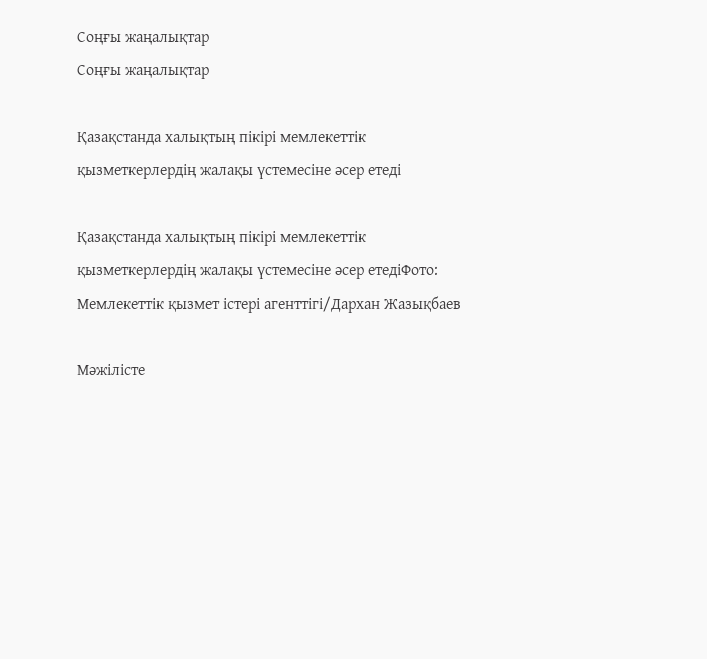Соңғы жаңалықтар
Соңғы жаңалықтар

Қазақстанда халықтың пікірі мемлекеттік қызметкерлердің жалақы үстемесіне әсер етеді

Қазақстанда халықтың пікірі мемлекеттік қызметкерлердің жалақы үстемесіне әсер етедіФото:  Мемлекеттік қызмет істері агенттігі/Дархан Жазықбаев

Мәжілісте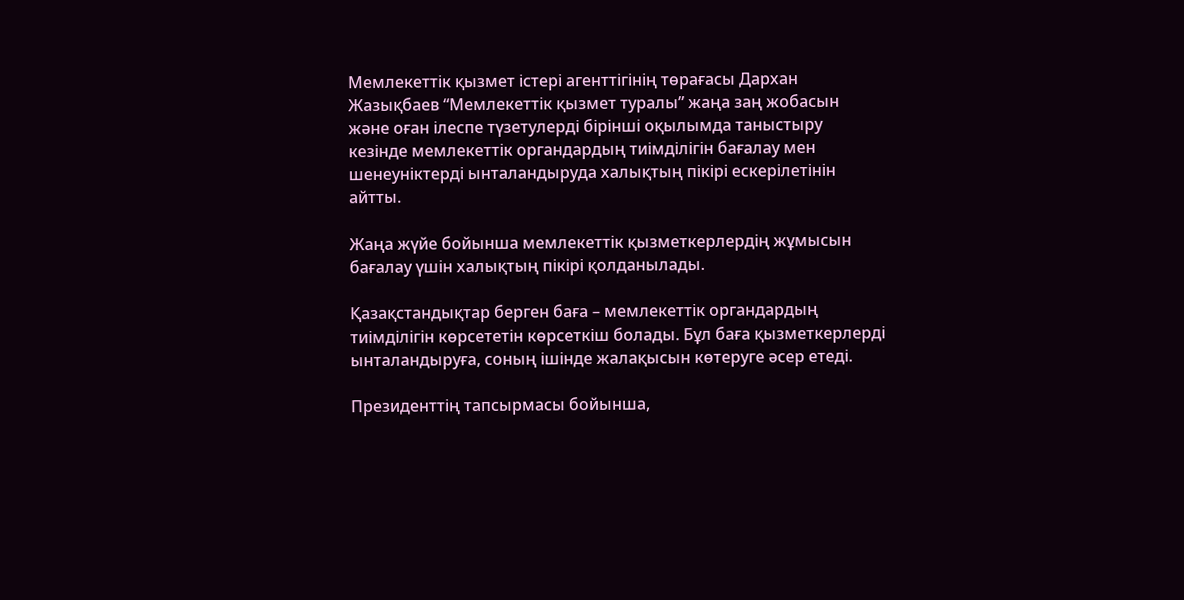Мемлекеттік қызмет істері агенттігінің төрағасы Дархан Жазықбаев “Мемлекеттік қызмет туралы” жаңа заң жобасын және оған ілеспе түзетулерді бірінші оқылымда таныстыру кезінде мемлекеттік органдардың тиімділігін бағалау мен шенеуніктерді ынталандыруда халықтың пікірі ескерілетінін айтты.

Жаңа жүйе бойынша мемлекеттік қызметкерлердің жұмысын бағалау үшін халықтың пікірі қолданылады.

Қазақстандықтар берген баға – мемлекеттік органдардың тиімділігін көрсететін көрсеткіш болады. Бұл баға қызметкерлерді ынталандыруға, соның ішінде жалақысын көтеруге әсер етеді.

Президенттің тапсырмасы бойынша,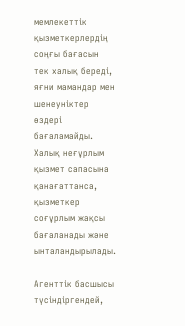мемлекеттік қызметкерлердің соңғы бағасын тек халық береді, яғни мамандар мен шенеуніктер өздері бағаламайды.
Халық неғұрлым қызмет сапасына қанағаттанса, қызметкер соғұрлым жақсы бағаланады және ынталандырылады.

Агенттік басшысы түсіндіргендей,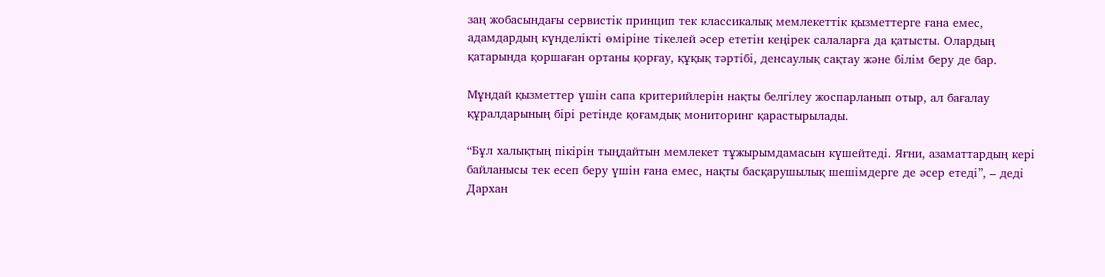заң жобасындағы сервистік принцип тек классикалық мемлекеттік қызметтерге ғана емес, адамдардың күнделікті өміріне тікелей әсер ететін кеңірек салаларға да қатысты. Олардың қатарында қоршаған ортаны қорғау, құқық тәртібі, денсаулық сақтау және білім беру де бар.

Мұндай қызметтер үшін сапа критерийлерін нақты белгілеу жоспарланып отыр, ал бағалау құралдарының бірі ретінде қоғамдық мониторинг қарастырылады.

“Бұл халықтың пікірін тыңдайтын мемлекет тұжырымдамасын күшейтеді. Яғни, азаматтардың кері байланысы тек есеп беру үшін ғана емес, нақты басқарушылық шешімдерге де әсер етеді”, – деді Дархан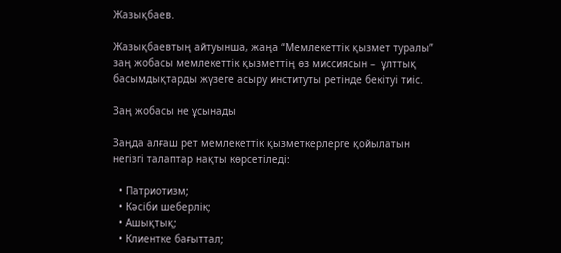Жазықбаев.

Жазықбаевтың айтуынша, жаңа “Мемлекеттік қызмет туралы” заң жобасы мемлекеттік қызметтің өз миссиясын –  ұлттық басымдықтарды жүзеге асыру институты ретінде бекітуі тиіс.

Заң жобасы не ұсынады

Заңда алғаш рет мемлекеттік қызметкерлерге қойылатын негізгі талаптар нақты көрсетіледі:

  • Патриотизм;
  • Кәсіби шеберлік;
  • Ашықтық;
  • Клиентке бағыттал;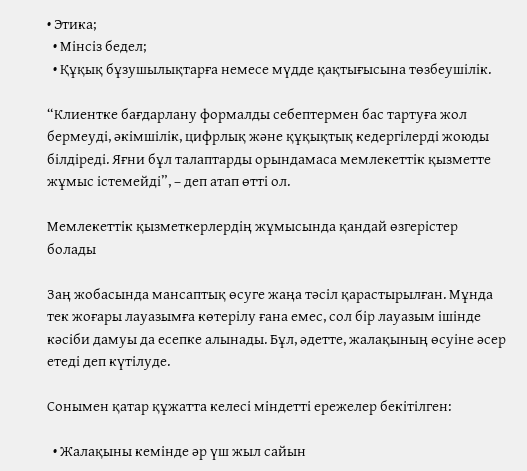• Этика;
  • Мінсіз бедел;
  • Құқық бұзушылықтарға немесе мүдде қақтығысына төзбеушілік.

“Клиентке бағдарлану формалды себептермен бас тартуға жол бермеуді, әкімшілік, цифрлық және құқықтық кедергілерді жоюды білдіреді. Яғни бұл талаптарды орындамаса мемлекеттік қызметте жұмыс істемейді”, – деп атап өтті ол.

Мемлекеттік қызметкерлердің жұмысында қандай өзгерістер болады

Заң жобасында мансаптық өсуге жаңа тәсіл қарастырылған. Мұнда тек жоғары лауазымға көтерілу ғана емес, сол бір лауазым ішінде кәсіби дамуы да есепке алынады. Бұл, әдетте, жалақының өсуіне әсер етеді деп күтілуде.

Сонымен қатар құжатта келесі міндетті ережелер бекітілген:

  • Жалақыны кемінде әр үш жыл сайын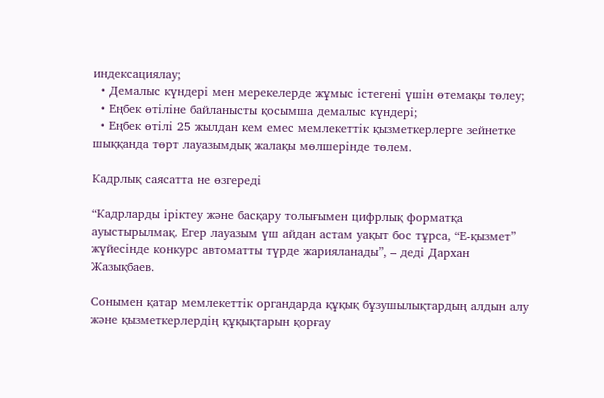индексациялау;
  • Демалыс күндері мен мерекелерде жұмыс істегені үшін өтемақы төлеу;
  • Еңбек өтіліне байланысты қосымша демалыс күндері;
  • Еңбек өтілі 25 жылдан кем емес мемлекеттік қызметкерлерге зейнетке шыққанда төрт лауазымдық жалақы мөлшерінде төлем.

Кадрлық саясатта не өзгереді

“Кадрларды іріктеу және басқару толығымен цифрлық форматқа ауыстырылмақ. Егер лауазым үш айдан астам уақыт бос тұрса, “Е-қызмет” жүйесінде конкурс автоматты түрде жарияланады”, – деді Дархан Жазықбаев.

Сонымен қатар мемлекеттік органдарда құқық бұзушылықтардың алдын алу және қызметкерлердің құқықтарын қорғау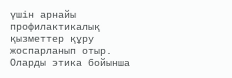үшін арнайы профилактикалық қызметтер құру жоспарланып отыр. Оларды этика бойынша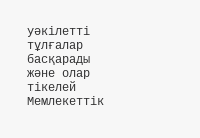уәкілетті тұлғалар басқарады және олар тікелей Мемлекеттік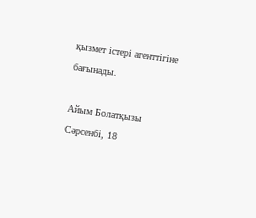қызмет істері агенттігіне бағынады.

Айым Болатқызы
Сәрсенбі, 18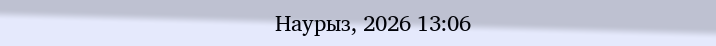Наурыз, 2026 13:06